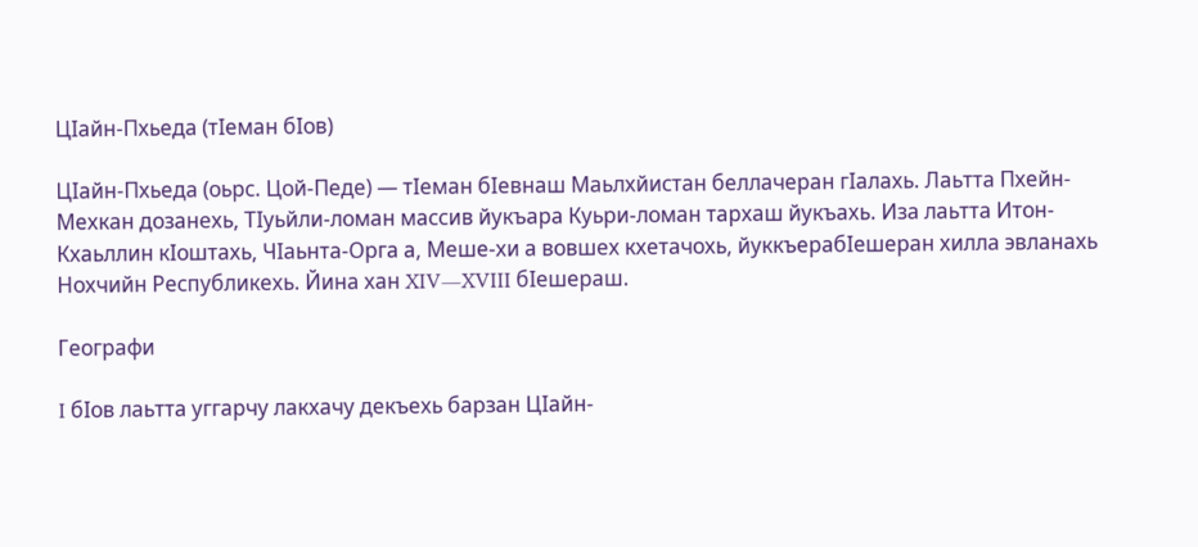ЦӀайн-Пхьеда (тӀеман бӀов)

ЦӀайн-Пхьеда (оьрс. Цой-Педе) — тӀеман бӀевнаш Маьлхйистан беллачеран гӀалахь. Лаьтта Пхейн-Мехкан дозанехь, ТӀуьйли-ломан массив йукъара Куьри-ломан тархаш йукъахь. Иза лаьтта Итон-Кхаьллин кӀоштахь, ЧӀаьнта-Орга а, Меше-хи а вовшех кхетачохь, йуккъерабӀешеран хилла эвланахь Нохчийн Республикехь. Йина хан XIV—XVIII бӀешераш.

Географи

I бӀов лаьтта уггарчу лакхачу декъехь барзан ЦӀайн-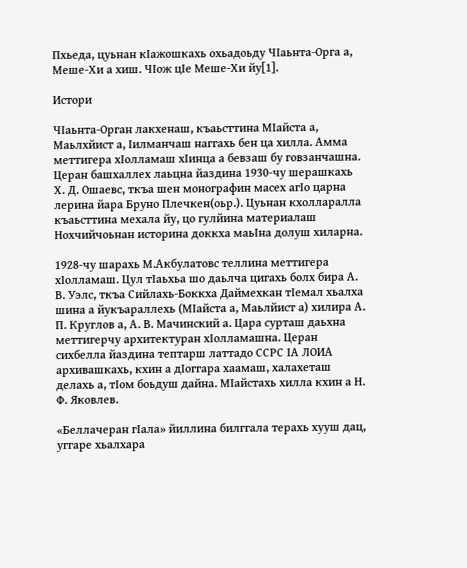Пхьеда, цуьнан кӀажошкахь охьадоьду ЧӀаьнта-Орга а, Меше-Хи а хиш. ЧӀож цӀе Меше-Хи йу[1].

Истори

ЧӀаьнта-Орган лакхенаш, къаьсттина МӀайста а, Маьлхйист а, Ӏилманчаш наггахь бен ца хилла. Амма меттигера хӀолламаш хӀинца а бевзаш бу говзанчашна. Церан башхаллех лаьцна йаздина 1930-чу шерашкахь Х. Д. Ошаевс, ткъа шен монографин масех агӀо царна лерина йара Бруно Плечкен(оьр.). Цуьнан кхолларалла къаьсттина мехала йу, цо гулйина материалаш Нохчийчоьнан историна доккха маьӀна долуш хиларна.

1928-чу шарахь М.Акбулатовс теллина меттигера хӀолламаш. Цул тӀаьхьа шо даьлча цигахь болх бира А. В. Уэлс, ткъа Сийлахь-Боккха Даймехкан тӀемал хьалха шина а йукъараллехь (МӀайста а, Маьлйист а) хилира А. П. Круглов а, А. В. Мачинский а. Цара сурташ даьхна меттигерчу архитектуран хӀолламашна. Церан сихбелла йаздина тептарш латтадо ССРС ӀА ЛОИА архивашкахь, кхин а дӀоггара хаамаш, халахеташ делахь а, тӀом боьдуш дайна. МӀайстахь хилла кхин а Н. Ф. Яковлев.

«Беллачеран гӀала» йиллина билггала терахь хууш дац, уггаре хьалхара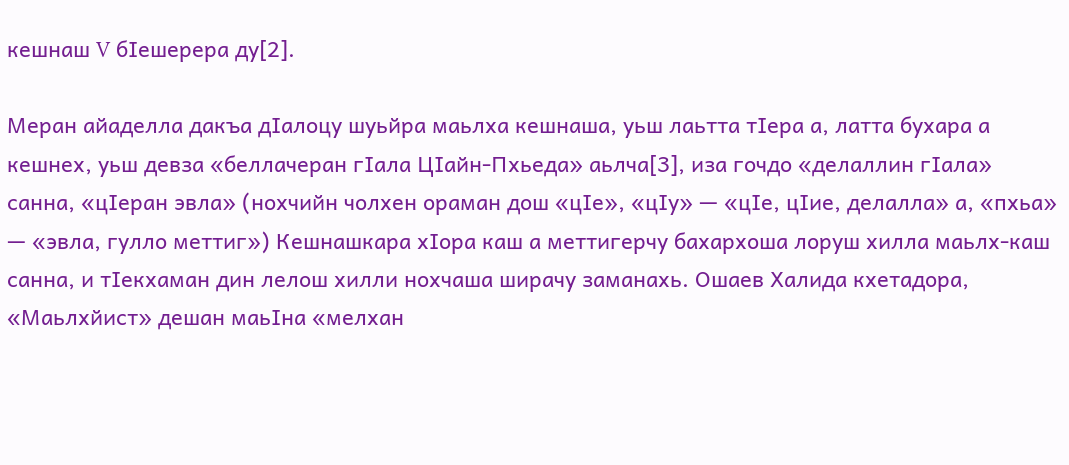кешнаш V бӀешерера ду[2].

Меран айаделла дакъа дӀалоцу шуьйра маьлха кешнаша, уьш лаьтта тӀера а, латта бухара а кешнех, уьш девза «беллачеран гӀала ЦӀайн-Пхьеда» аьлча[3], иза гочдо «делаллин гӀала» санна, «цӀеран эвла» (нохчийн чолхен ораман дош «цӀе», «цӀу» — «цӀе, цӀие, делалла» а, «пхьа» — «эвла, гулло меттиг») Кешнашкара хӀора каш а меттигерчу бахархоша лоруш хилла маьлх-каш санна, и тӀекхаман дин лелош хилли нохчаша ширачу заманахь. Ошаев Халида кхетадора, «Маьлхйист» дешан маьӀна «мелхан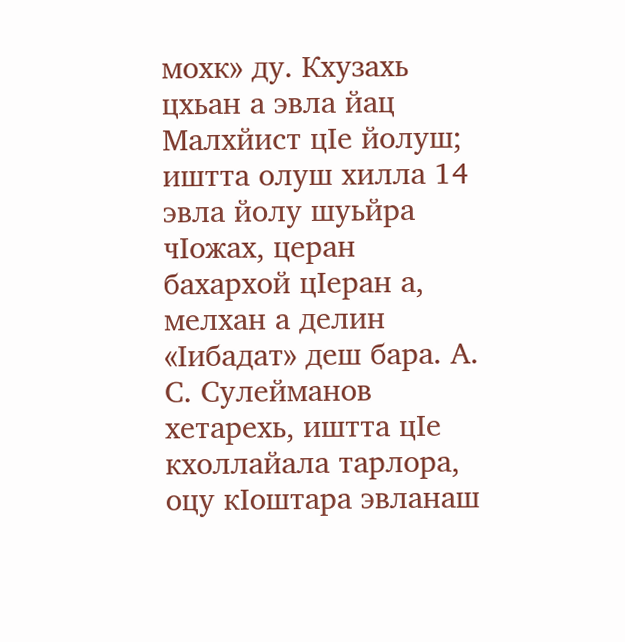мохк» ду. Кхузахь цхьан а эвла йац Малхйист цӀе йолуш; иштта олуш хилла 14 эвла йолу шуьйра чӀожах, церан бахархой цӀеран а, мелхан а делин «Ӏибадат» деш бара. А. С. Сулейманов хетарехь, иштта цӀе кхоллайала тарлора, оцу кӀоштара эвланаш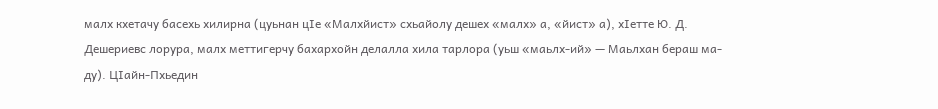малх кхетачу басехь хилирна (цуьнан цӀе «Малхйист» схьайолу дешех «малх» а, «йист» а), хӀетте Ю. Д. Дешериевс лорура, малх меттигерчу бахархойн делалла хила тарлора (уьш «маьлх-ий» — Маьлхан бераш ма-ду). ЦӀайн-Пхьедин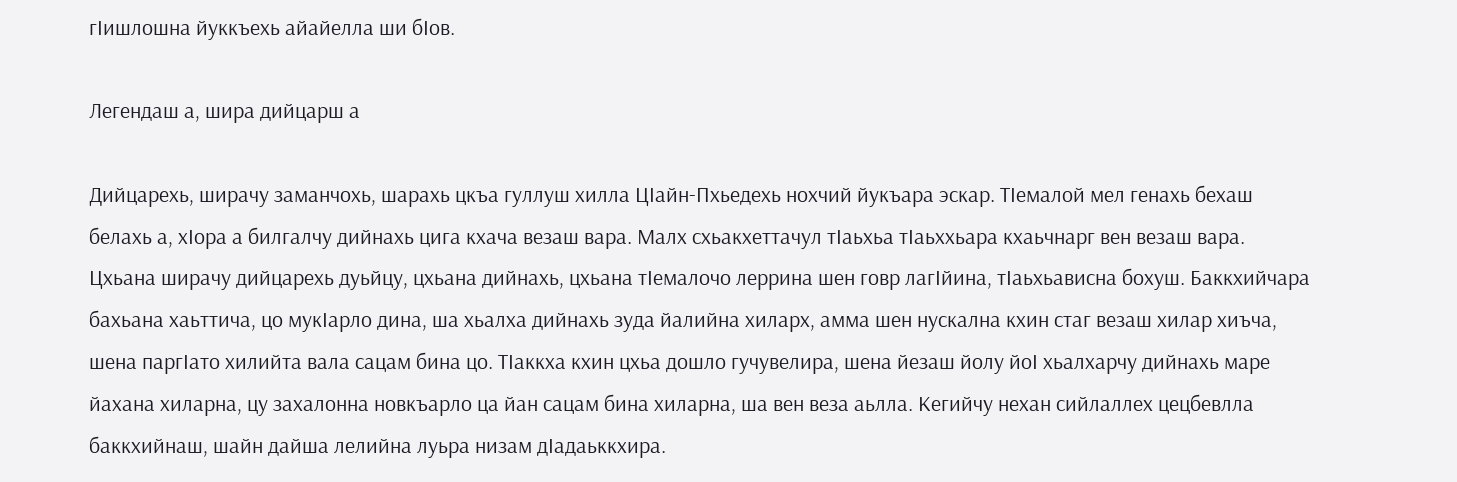гӀишлошна йуккъехь айайелла ши бӀов.

Легендаш а, шира дийцарш а

Дийцарехь, ширачу заманчохь, шарахь цкъа гуллуш хилла ЦӀайн-Пхьедехь нохчий йукъара эскар. ТӀемалой мел генахь бехаш белахь а, хӀора а билгалчу дийнахь цига кхача везаш вара. Малх схьакхеттачул тӀаьхьа тӀаьххьара кхаьчнарг вен везаш вара. Цхьана ширачу дийцарехь дуьйцу, цхьана дийнахь, цхьана тӀемалочо леррина шен говр лагӀйина, тӀаьхьависна бохуш. Баккхийчара бахьана хаьттича, цо мукӀарло дина, ша хьалха дийнахь зуда йалийна хиларх, амма шен нускална кхин стаг везаш хилар хиъча, шена паргӀато хилийта вала сацам бина цо. ТӀаккха кхин цхьа дошло гучувелира, шена йезаш йолу йоӀ хьалхарчу дийнахь маре йахана хиларна, цу захалонна новкъарло ца йан сацам бина хиларна, ша вен веза аьлла. Кегийчу нехан сийлаллех цецбевлла баккхийнаш, шайн дайша лелийна луьра низам дӀадаьккхира.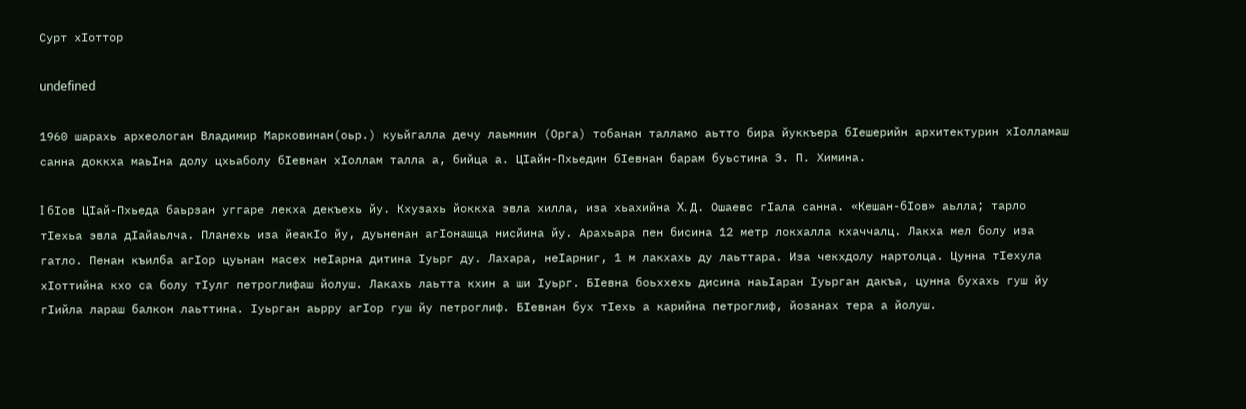Сурт хӀоттор

undefined

1960 шарахь археологан Владимир Марковинан(оьр.) куьйгалла дечу лаьмнин (Орга) тобанан талламо аьтто бира йуккъера бӀешерийн архитектурин хӀолламаш санна доккха маьӀна долу цхьаболу бӀевнан хӀоллам талла а, бийца а. ЦӀайн-Пхьедин бӀевнан барам буьстина Э. П. Химина.

I бӀов ЦӀай-Пхьеда баьрзан уггаре лекха декъехь йу. Кхузахь йоккха эвла хилла, иза хьахийна X. Д. Ошаевс гӀала санна. «Кешан-бӀов» аьлла; тарло тӀехьа эвла дӀайаьлча. Планехь иза йеакӀо йу, дуьненан агӀонашца нисйина йу. Арахьара пен бисина 12 метр локхалла кхаччалц. Лакха мел болу иза гатло. Пенан къилба агӀор цуьнан масех неӀарна дитина Ӏуьрг ду. Лахара, неӀарниг, 1 м лакхахь ду лаьттара. Иза чекхдолу нартолца. Цунна тӀехула хӀоттийна кхо са болу тӀулг петроглифаш йолуш. Лакахь лаьтта кхин а ши Ӏуьрг. БӀевна боьххехь дисина наьӀаран Ӏуьрган дакъа, цунна бухахь гуш йу гӀийла лараш балкон лаьттина. Ӏуьрган аьрру агӀор гуш йу петроглиф. БӀевнан бух тӀехь а карийна петроглиф, йозанах тера а йолуш.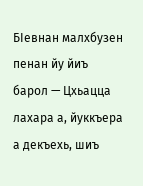БӀевнан малхбузен пенан йу йиъ барол — Цхьацца лахара а, йуккъера а декъехь, шиъ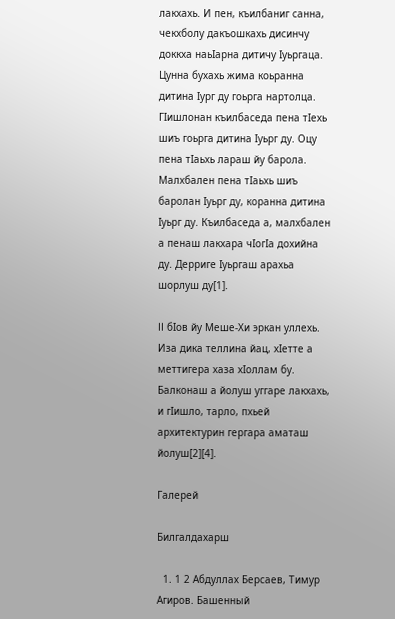лакхахь. И пен, къилбаниг санна, чекхболу дакъошкахь дисинчу доккха наьӀарна дитичу Ӏуьргаца. Цунна бухахь жима коьранна дитина Ӏург ду гоьрга нартолца. ГӀишлонан къилбаседа пена тӀехь шиъ гоьрга дитина Ӏуьрг ду. Оцу пена тӀаьхь лараш йу барола. Малхбален пена тӀаьхь шиъ баролан Ӏуьрг ду, коранна дитина Ӏуьрг ду. Къилбаседа а, малхбален а пенаш лакхара чӀогӀа дохийна ду. Дерриге Ӏуьргаш арахьа шорлуш ду[1].

II бӀов йу Меше-Хи эркан уллехь. Иза дика теллина йац, хӀетте а меттигера хаза хӀоллам бу. Балконаш а йолуш уггаре лакхахь, и гӀишло, тарло, пхьей архитектурин гергара аматаш йолуш[2][4].

Галерей

Билгалдахарш

  1. 1 2 Абдуллах Берсаев, Тимур Агиров. Башенный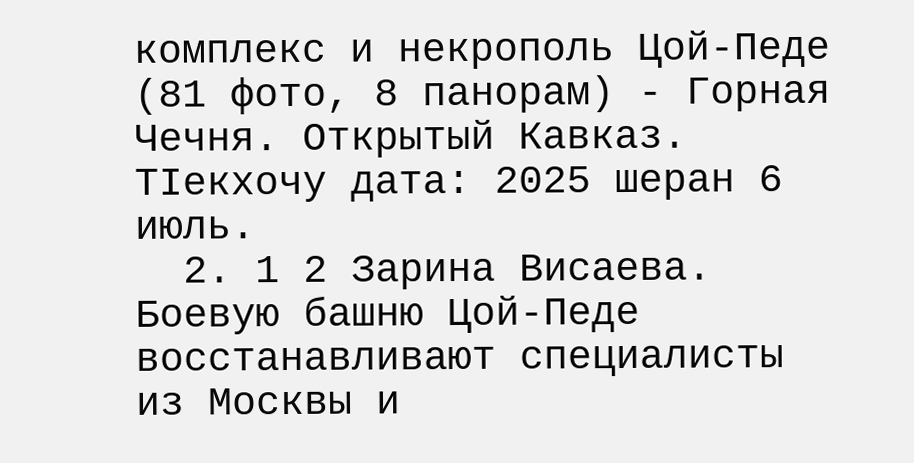комплекс и некрополь Цой-Педе (81 фото, 8 панорам) - Горная Чечня. Открытый Кавказ. ТӀекхочу дата: 2025 шеран 6 июль.
  2. 1 2 Зарина Висаева. Боевую башню Цой-Педе восстанавливают специалисты из Москвы и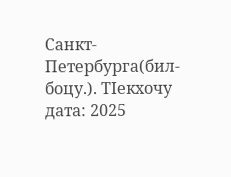Санкт-Петербурга(бил-боцу.). ТӀекхочу дата: 2025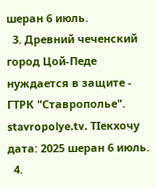шеран 6 июль.
  3. Древний чеченский город Цой-Педе нуждается в защите - ГТРК "Ставрополье". stavropolye.tv. ТӀекхочу дата: 2025 шеран 6 июль.
  4.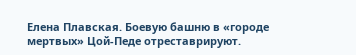Елена Плавская. Боевую башню в «городе мертвых» Цой-Педе отреставрируют.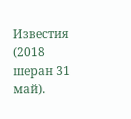Известия (2018 шеран 31 май).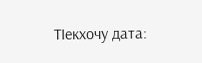ТӀекхочу дата: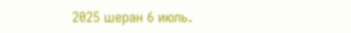2025 шеран 6 июль.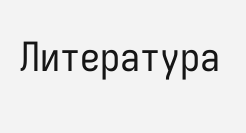Литература